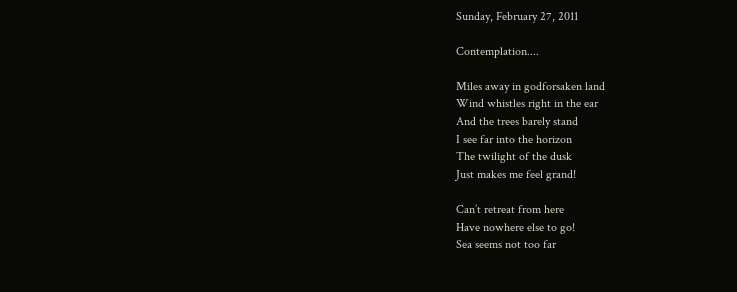Sunday, February 27, 2011

Contemplation....

Miles away in godforsaken land
Wind whistles right in the ear
And the trees barely stand
I see far into the horizon
The twilight of the dusk
Just makes me feel grand!

Can’t retreat from here
Have nowhere else to go!
Sea seems not too far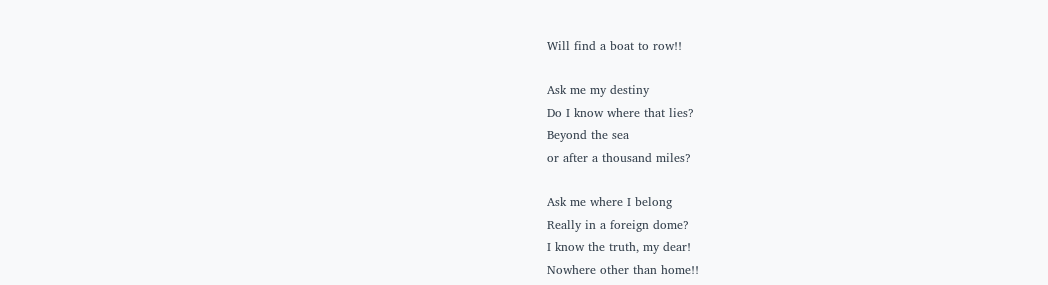Will find a boat to row!!

Ask me my destiny
Do I know where that lies?
Beyond the sea
or after a thousand miles?

Ask me where I belong
Really in a foreign dome?
I know the truth, my dear!
Nowhere other than home!!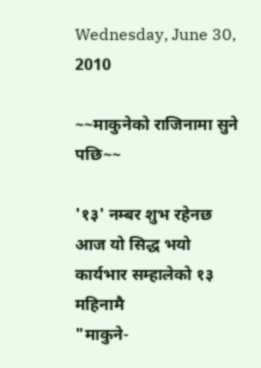Wednesday, June 30, 2010

~~माकुनेको राजिनामा सुने पछि~~

'१३' नम्बर शुभ रहेनछ
आज यो सिद्ध भयो
कार्यभार सम्हालेको १३ महिनामै
"माकुने-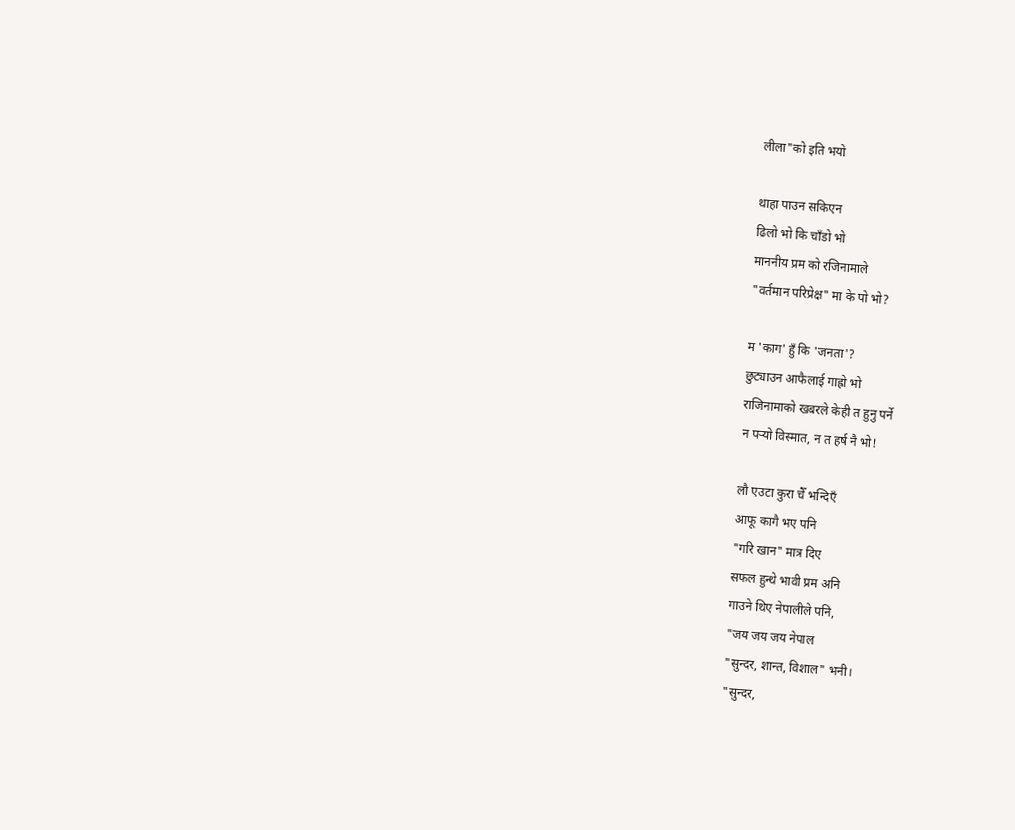लीला"को इति भयो

थाहा पाउन सकिएन
ढिलो भो कि चाँडो भो
माननीय प्रम को रजिनामाले
"वर्तमान परिप्रेक्ष" मा के पो भो?

म 'काग' हुँ कि 'जनता'?
छुट्याउन आफैलाई गाह्रो भो
राजिनामाको खबरले केही त हुनु पर्ने
न पर्‍यो विस्मात, न त हर्ष नै भो!

लौ एउटा कुरा चैँ भन्दिएँ
आफू कागै भए पनि
"गरि खान" मात्र दिए
सफल हुन्थे भावी प्रम अनि
गाउने थिए नेपालीले पनि,
"जय जय जय नेपाल
"सुन्दर, शान्त, विशाल" भनी।
"सुन्दर,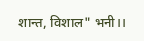शान्त, विशाल" भनी।।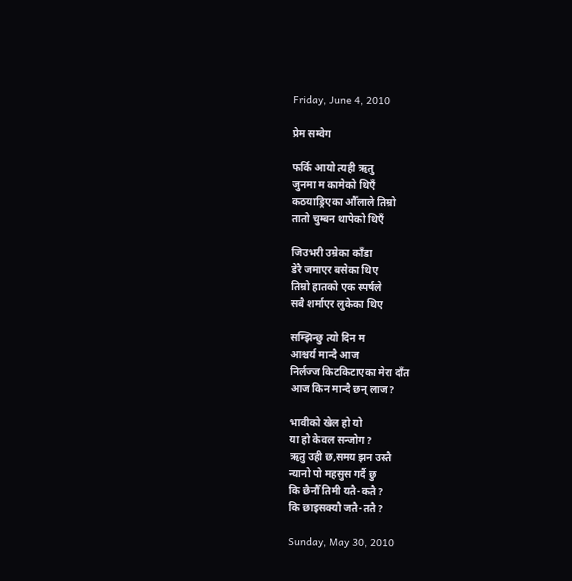Friday, June 4, 2010

प्रेम सम्वेग

फर्कि आयो त्यही ऋतु
जुनमा म कामेको थिएँ
कठयाङ्रिएका औँलाले तिम्रो
तातो चुम्बन थापेको थिएँ

जिउभरी उम्रेका काँडा
डेरै जमाएर बसेका थिए
तिम्रो हातको एक स्पर्षले
सबै शर्माएर लुकेका थिए

सम्झिन्छु त्यो दिन म
आश्चर्य मान्दै आज
निर्लज्ज किटकिटाएका मेरा दाँत
आज किन मान्दै छन् लाज?

भावीको खेल हो यो
या हो केवल सन्जोग?
ऋतु उही छ,समय झन उस्तै
न्यानो पो महसुस गर्दै छु
कि छैनौँ तिमी यतै-कतै?
कि छाइसक्यौ जतै-ततै?

Sunday, May 30, 2010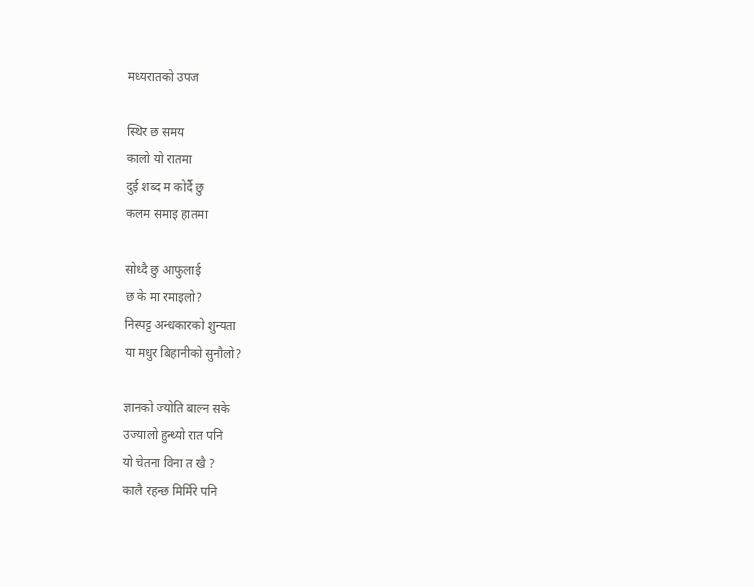मध्यरातको उपज

स्थिर छ समय
कालो यो रातमा
दुई शब्द म कोर्दै छु
कलम समाइ हातमा

सोध्दै छु आफुलाई
छ के मा रमाइलो?
निस्पट्ट अन्धकारको शुन्यता
या मधुर बिहानीको सुनौलो?

ज्ञानको ज्योति बाल्न सके
उज्यालो हुन्थ्यो रात पनि
यो चेतना विना त खै ?
कालै रहन्छ मिर्मिरे पनि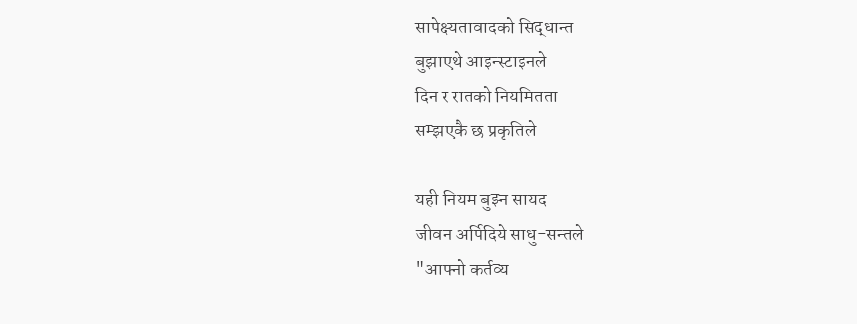सापेक्ष्यतावादको सिद्धान्त
बुझाएथे आइन्स्टाइनले
दिन र रातको नियमितता
सम्झएकै छ प्रकृतिले

यही नियम बुझ्न सायद
जीवन अर्पिदिये साधु-सन्तले
"आफ्नो कर्तव्य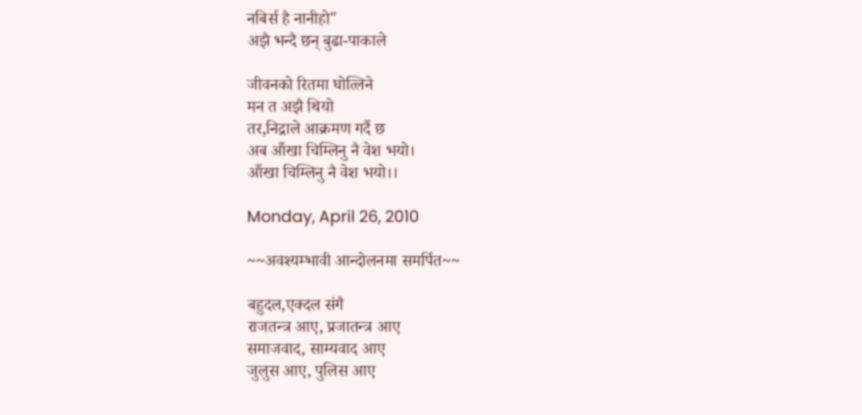नबिर्स है नानीहो"
अझै भन्दै छन् बुढा-पाकाले

जीवनको रितमा घोत्लिने
मन त अझै थियो
तर,निद्राले आक्रमण गर्दै छ
अब आँखा चिम्लिनु नै वेश भयो।
आँखा चिम्लिनु नै वेश भयो।।

Monday, April 26, 2010

~~अवश्यम्भावी आन्दोलनमा समर्पित~~

बहुदल,एक्दल संगै
राजतन्त्र आए, प्रजातन्त्र आए
समाजवाद, साम्यवाद आए
जुलुस आए, पुलिस आए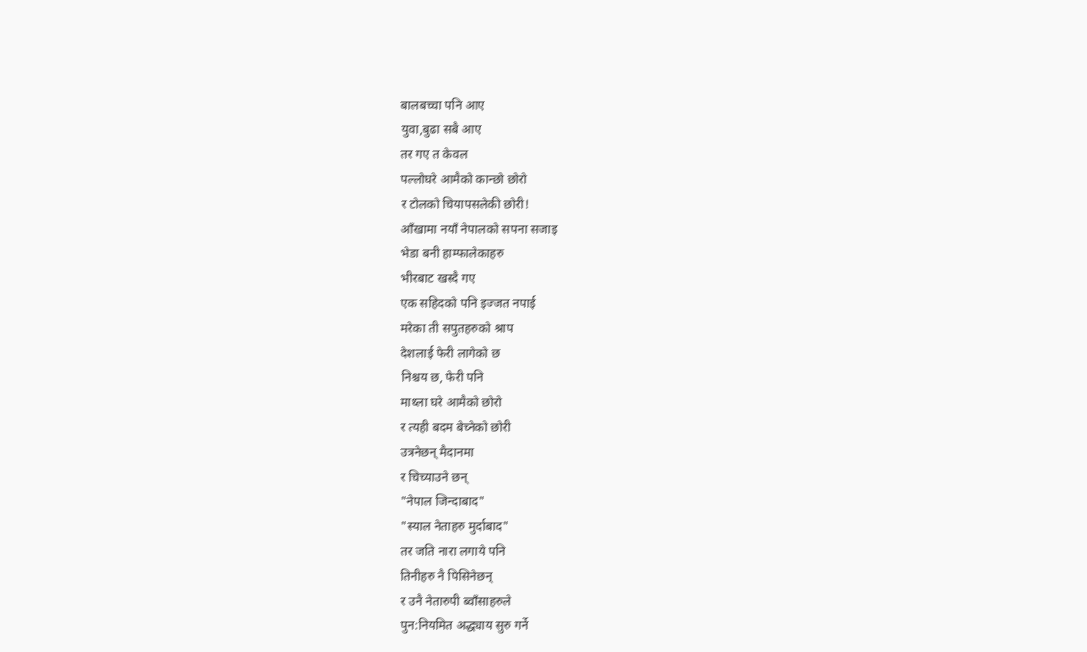बालबच्चा पनि आए
युवा,बुढा सबै आए
तर गए त केवल
पल्लोघरे आमैको कान्छो छोरो
र टोलको चियापसलेकी छोरी!
आँखामा नयाँ नेपालको सपना सजाइ
भेडा बनी हाम्फालेकाहरु
भीरबाट खस्दै गए
एक सहिदको पनि इज्जत नपाई
मरेका ती सपुतहरुको श्राप
देशलाई फेरी लागेको छ
निश्चय छ, फेरी पनि
माथ्ला घरे आमैको छोरो
र त्यही बदम बेच्नेको छोरी
उत्रनेछन् मैदानमा
र चिच्याउने छन्
"नेपाल जिन्दाबाद"
"स्याल नेताहरु मुर्दाबाद"
तर जति नारा लगाये पनि
तिनीहरु नै पिसिनेछन्
र उनै नेतारुपी ब्वाँसाहरुले
पुन:नियमित अद्ध्याय सुरु गर्ने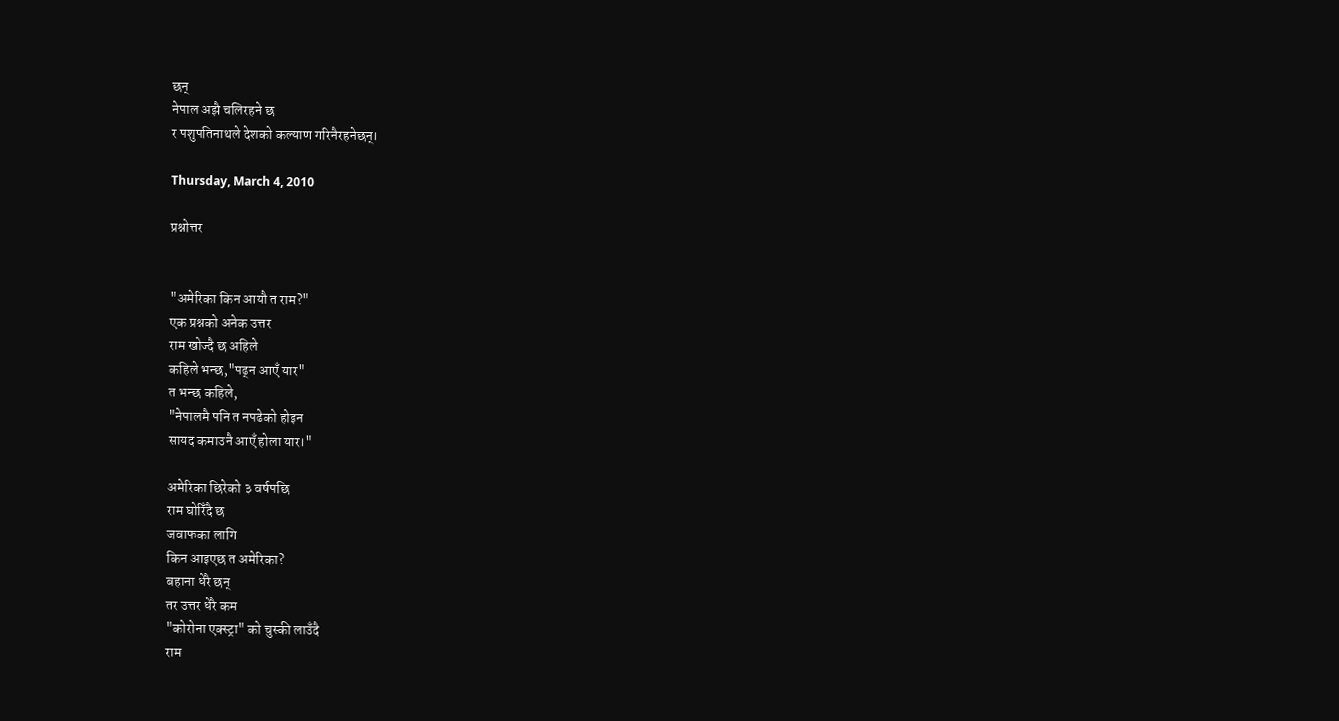छन्
नेपाल अझै चलिरहने छ
र पशुपतिनाथले देशको कल्याण गरिनैरहनेछन्।

Thursday, March 4, 2010

प्रश्नोत्तर


"अमेरिका किन आयौ त राम?"
एक प्रश्नको अनेक उत्तर
राम खोज्दै छ अहिले
कहिले भन्छ,"पढ्न आएँ यार"
त भन्छ कहिले,
"नेपालमै पनि त नपढेको होइन
सायद कमाउनै आएँ होला यार।"

अमेरिका छिरेको ३ वर्षपछि
राम घोरिँदै छ
जवाफका लागि
किन आइएछ त अमेरिका?
बहाना धेरै छन्
तर उत्तर धेरै कम
"कोरोना एक्स्ट्रा" को चुस्की लाउँदै
राम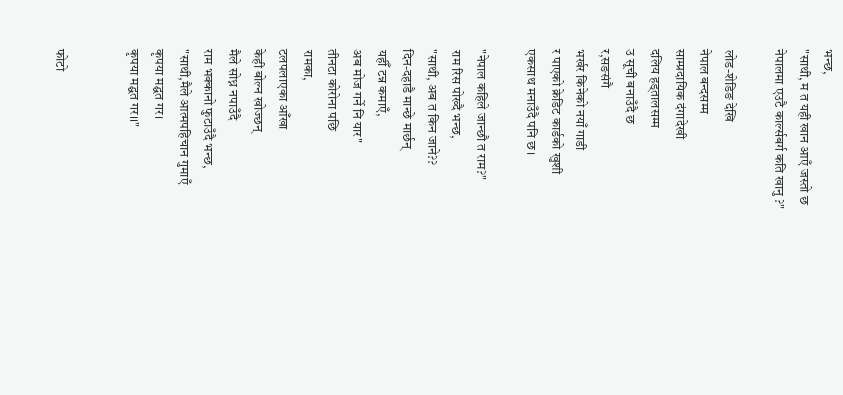भन्छ,
"साथी, म त यही खान आएँ जस्तो छ
नेपालमा एउटै कार्ल्सबर्ग कति खानु ?"

लोड-शेडिङ देखि
नेपाल बन्दसम्म
साम्प्रदायिक दंगादेखी
दलिय हड्तालसम्म
उ सूची बनाउँदै छ
र,सङसंगै
भर्खर किनेको नयाँ गाडी
र पाएको क्रेडिट कार्डको खुशी
एकसाथ मनाउँदै पनि छ।

"नेपाल कहिले जान्छौ त राम?"
राम रिस पोख्दै भन्छ,
"साथी, अब त किन जाने??
दिन-दहाडै मान्छे मार्छन्
यहीँ टन्न कमाएँ,
अब मोज गर्ने नि यार"
तीनटा कोरोना पछि
रामका,
टलपलाएका आँखा
केही बोल्न खोज्छन्
मैले सोध्न नपाउँदै
राम भक्कानो फुटाउँदै भन्छ,
"साथी,मैले आत्मपहिचान गुमाएँ
कृपया मद्घत गर।
कृपया मद्घत गर।।"


फोटो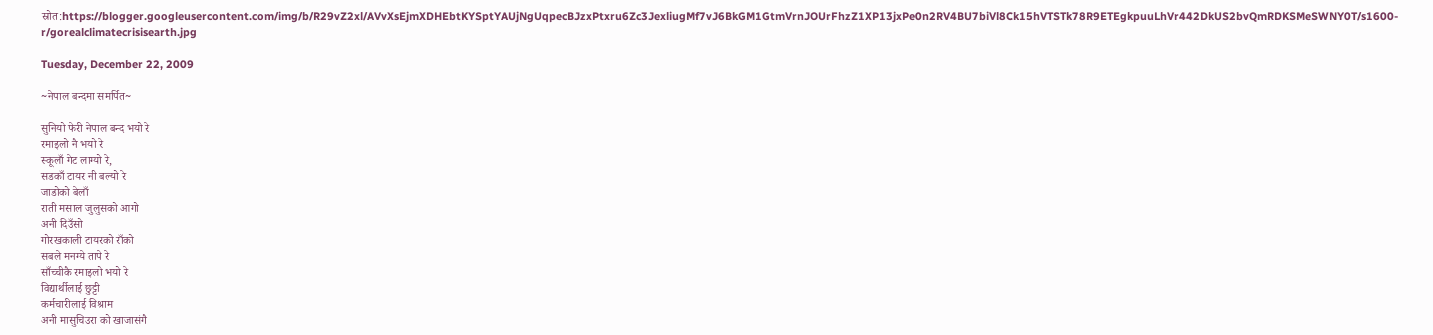स्रोत:https://blogger.googleusercontent.com/img/b/R29vZ2xl/AVvXsEjmXDHEbtKYSptYAUjNgUqpecBJzxPtxru6Zc3JexliugMf7vJ6BkGM1GtmVrnJOUrFhzZ1XP13jxPe0n2RV4BU7biVl8Ck15hVTSTk78R9ETEgkpuuLhVr442DkUS2bvQmRDKSMeSWNY0T/s1600-r/gorealclimatecrisisearth.jpg

Tuesday, December 22, 2009

~नेपाल बन्दमा समर्पित~

सुनियो फेरी नेपाल बन्द भयो रे
रमाइलो नै भयो रे
स्कूलाँ गेट लाग्यो रे,
सडकाँ टायर नी बल्यो रे
जाडोको बेलाँ
राती मसाल जुलुसको आगो
अनी दिउँसो
गोरखकाली टायरको राँको
सबले मनग्ये तापे रे
साँच्चीकै रमाइलो भयो रे
विद्यार्थीलाई छुट्टी
कर्मचारीलाई विश्राम
अनी मासुचिउरा को खाजासंगै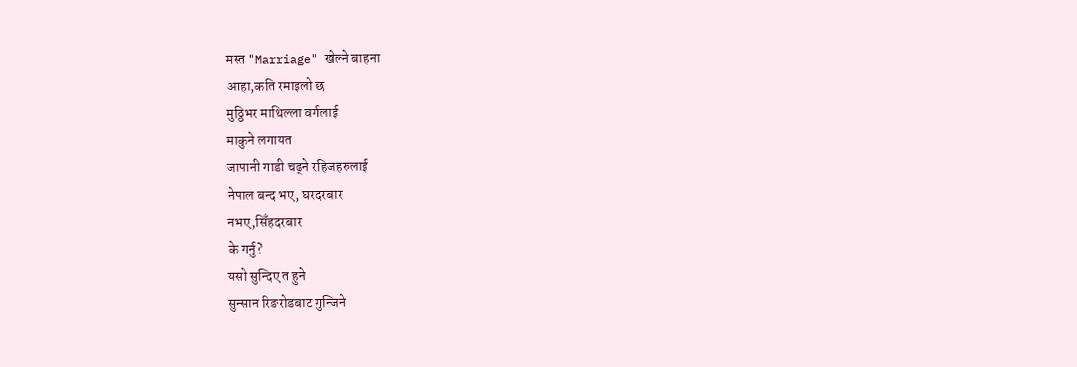मस्त "Marriage" खेल्ने बाहना
आहा,कति रमाइलो छ
मुठ्ठिभर माथिल्ला वर्गलाई
माकुने लगायत
जापानी गाडी चढ्ने रहिजहरुलाई
नेपाल बन्द भए, घरदरबार
नभए,सिँहदरबार
के गर्नु?
यसो सुन्दिए त हुने
सुन्सान रिङरोडबाट गुन्जिने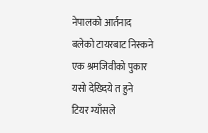नेपालको आर्तनाद
बलेको टायरबाट निस्कने
एक श्रमजिवीको पुकार
यसो देख्दिये त हुने
टियर ग्याँसले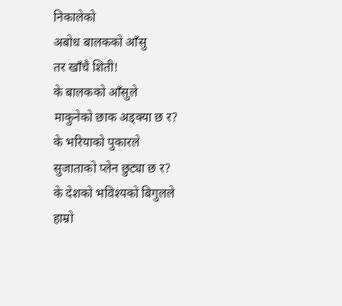निकालेको
अबोध बालकको आँसु
तर खाँचै शिती!
के बालकको आँसुले
माकुनेको छाक अड्क्या छ र?
के भरियाको पुकारले
सुजाताको प्लेन छुट्या छ र?
के देशको भविश्यको बिगुलले
हाम्रो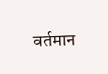वर्तमान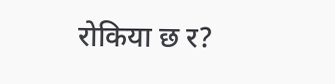रोकिया छ र?